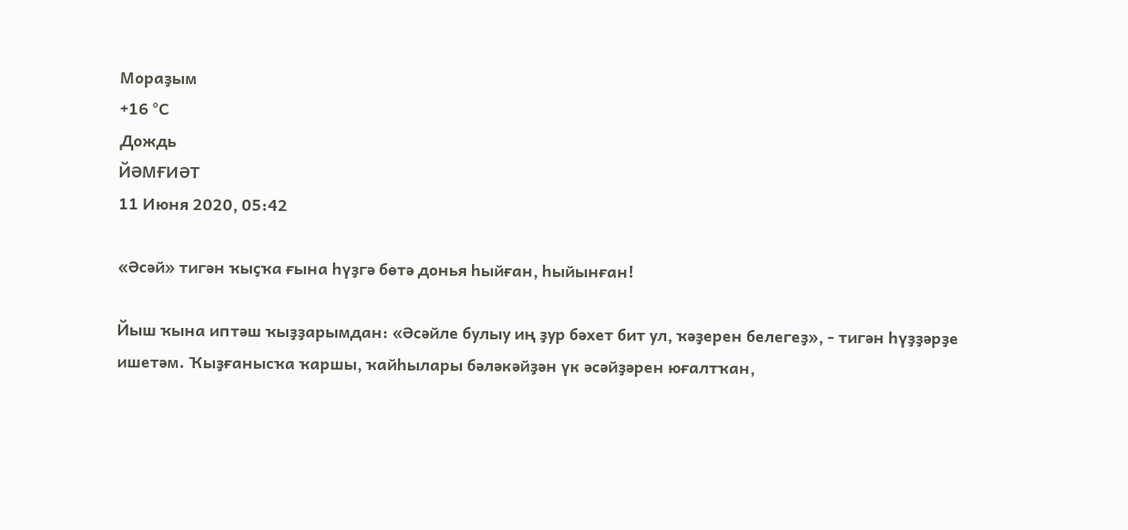Мораҙым
+16 °С
Дождь
ЙӘМҒИӘТ
11 Июня 2020, 05:42

«Әсәй» тигән ҡыҫҡа ғына һүҙгә бөтә донья һыйған, һыйынған!

Йыш ҡына иптәш ҡыҙҙарымдан: «Әсәйле булыу иң ҙур бәхет бит ул, ҡәҙерен белегеҙ», - тигән һүҙҙәрҙе ишетәм. Ҡыҙғанысҡа ҡаршы, ҡайһылары бәләкәйҙән үк әсәйҙәрен юғалтҡан,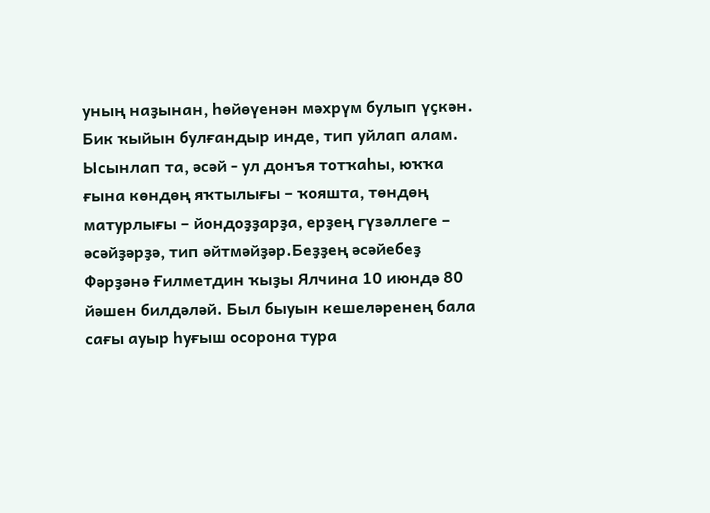уның наҙынан, һөйөүенән мәхрүм булып үҫкән. Бик ҡыйын булғандыр инде, тип уйлап алам. Ысынлап та, әсәй - ул донъя тотҡаһы, юҡҡа ғына көндөң яҡтылығы – ҡояшта, төндөң матурлығы – йондоҙҙарҙа, ерҙең гүзәллеге – әсәйҙәрҙә, тип әйтмәйҙәр.Беҙҙең әсәйебеҙ Фәрҙәнә Ғилметдин ҡыҙы Ялчина 10 июндә 80 йәшен билдәләй. Был быуын кешеләренең бала сағы ауыр һуғыш осорона тура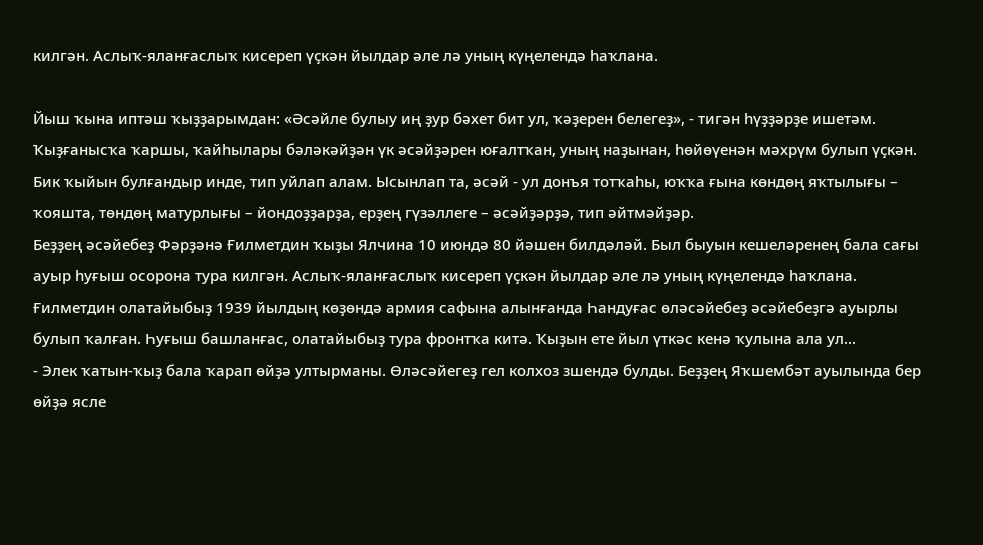килгән. Аслыҡ-яланғаслыҡ кисереп үҫкән йылдар әле лә уның күңелендә һаҡлана.

Йыш ҡына иптәш ҡыҙҙарымдан: «Әсәйле булыу иң ҙур бәхет бит ул, ҡәҙерен белегеҙ», - тигән һүҙҙәрҙе ишетәм. Ҡыҙғанысҡа ҡаршы, ҡайһылары бәләкәйҙән үк әсәйҙәрен юғалтҡан, уның наҙынан, һөйөүенән мәхрүм булып үҫкән. Бик ҡыйын булғандыр инде, тип уйлап алам. Ысынлап та, әсәй - ул донъя тотҡаһы, юҡҡа ғына көндөң яҡтылығы – ҡояшта, төндөң матурлығы – йондоҙҙарҙа, ерҙең гүзәллеге – әсәйҙәрҙә, тип әйтмәйҙәр.
Беҙҙең әсәйебеҙ Фәрҙәнә Ғилметдин ҡыҙы Ялчина 10 июндә 80 йәшен билдәләй. Был быуын кешеләренең бала сағы ауыр һуғыш осорона тура килгән. Аслыҡ-яланғаслыҡ кисереп үҫкән йылдар әле лә уның күңелендә һаҡлана. Ғилметдин олатайыбыҙ 1939 йылдың көҙөндә армия сафына алынғанда Һандуғас өләсәйебеҙ әсәйебеҙгә ауырлы булып ҡалған. Һуғыш башланғас, олатайыбыҙ тура фронтҡа китә. Ҡыҙын ете йыл үткәс кенә ҡулына ала ул...
- Элек ҡатын-ҡыҙ бала ҡарап өйҙә ултырманы. Өләсәйегеҙ гел колхоз зшендә булды. Беҙҙең Яҡшембәт ауылында бер өйҙә ясле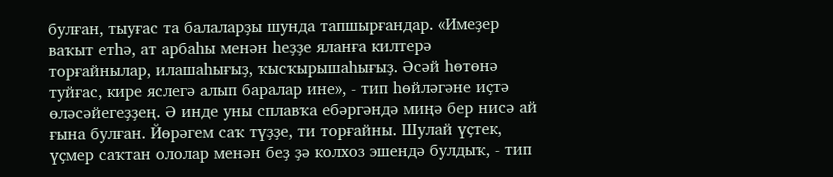булған, тыуғас та балаларҙы шунда тапшырғандар. «Имеҙер ваҡыт етһә, ат арбаһы менән һеҙҙе яланға килтерә торғайнылар, илашаһығыҙ, ҡысҡырышаһығыҙ. Әсәй һөтөнә туйғас, кире яслегә алып баралар ине», - тип һөйләгәне иҫтә өләсәйегеҙҙең. Ә инде уны сплавҡа ебәргәндә миңә бер нисә ай ғына булған. Йөрәгем саҡ түҙҙе, ти торғайны. Шулай үҫтек, үҫмер саҡтан ололар менән беҙ ҙә колхоз эшендә булдыҡ, - тип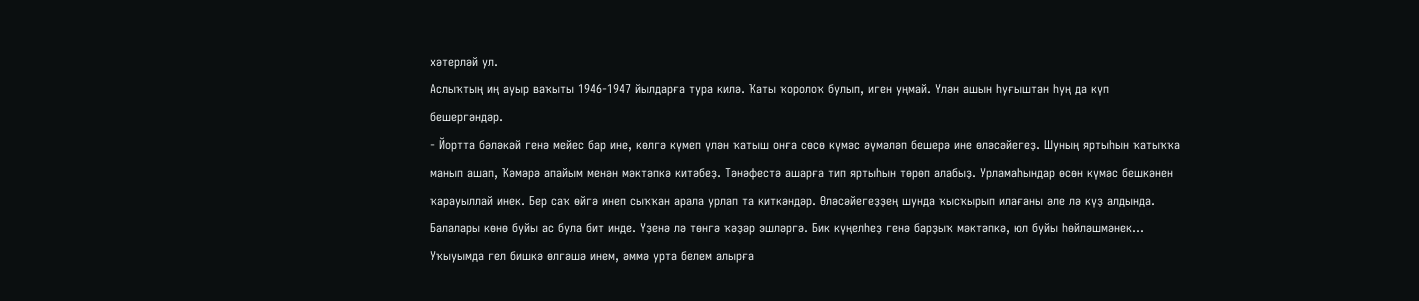хәтерләй ул.
Аслыҡтың иң ауыр ваҡыты 1946-1947 йылдарға тура килә. Ҡаты ҡоролоҡ булып, иген уңмай. Үлән ашын һуғыштан һуң да күп бешергәндәр.
- Йортта бәләкәй генә мейес бар ине, көлгә күмеп үлән ҡатыш онға сөсө күмәс әүмәләп бешерә ине өләсәйегеҙ. Шуның яртыһын ҡатыҡҡа манып ашап, Ҡәмәрә апайым менән мәктәпкә китәбеҙ. Тәнәфестә ашарға тип яртыһын төрөп алабыҙ. Урламаһындар өсөн күмәс бешкәнен ҡарауыллай инек. Бер саҡ өйгә инеп сыҡҡан арала урлап та киткәндәр. Өләсәйегеҙҙең шунда ҡысҡырып илағаны әле лә күҙ алдында. Балалары көнө буйы ас була бит инде. Үҙенә лә төнгә ҡәҙәр эшләргә. Бик күңелһеҙ генә барҙыҡ мәктәпкә, юл буйы һөйләшмәнек... Уҡыуымда гел бишкә өлгәшә инем, әммә урта белем алырға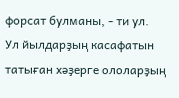форсат булманы, - ти ул.
Ул йылдарҙың касафатын татыған хәҙерге ололарҙың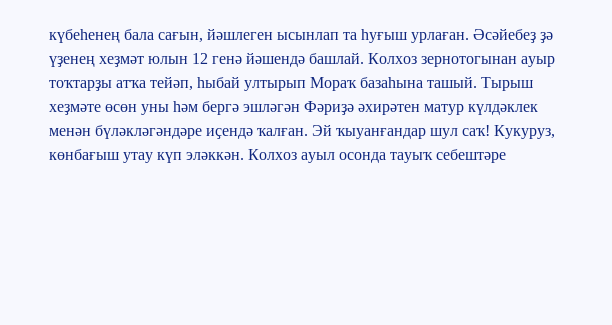күбеһенең бала сағын, йәшлеген ысынлап та һуғыш урлаған. Әсәйебеҙ ҙә үҙенең хеҙмәт юлын 12 генә йәшендә башлай. Колхоз зернотогынан ауыр тоҡтарҙы атҡа тейәп, һыбай ултырып Мораҡ базаһына ташый. Тырыш хеҙмәте өсөн уны һәм бергә эшләгән Фәриҙә әхирәтен матур күлдәклек менән бүләкләгәндәре иҫендә ҡалған. Эй ҡыуанғандар шул саҡ! Кукуруз, көнбағыш утау күп эләккән. Колхоз ауыл осонда тауыҡ себештәре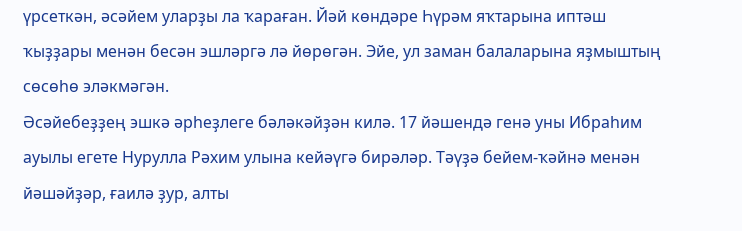үрсеткән, әсәйем уларҙы ла ҡараған. Йәй көндәре Һүрәм яҡтарына иптәш ҡыҙҙары менән бесән эшләргә лә йөрөгән. Эйе, ул заман балаларына яҙмыштың сөсөһө эләкмәгән.
Әсәйебеҙҙең эшкә әрһеҙлеге бәләкәйҙән килә. 17 йәшендә генә уны Ибраһим ауылы егете Нурулла Рәхим улына кейәүгә бирәләр. Тәүҙә бейем-ҡәйнә менән йәшәйҙәр, ғаилә ҙур, алты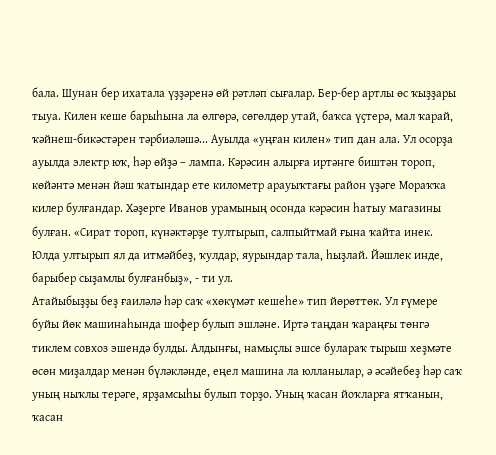бала. Шунан бер ихатала үҙҙәренә өй рәтләп сығалар. Бер-бер артлы өс ҡыҙҙары тыуа. Килен кеше барыһына ла өлгөрә, сөгөлдөр утай, баҡса үҫтерә, мал ҡарай, ҡәйнеш-бикәстәрен тәрбиәләшә... Ауылда «уңған килен» тип дан ала. Ул осорҙа ауылда электр юҡ, һәр өйҙә – лампа. Кәрәсин алырға иртәнге биштән тороп, көйәнтә менән йәш ҡатындар ете километр арауыҡтағы район үҙәге Мораҡҡа килер булғандар. Хәҙерге Иванов урамының осонда кәрәсин һатыу магазины булған. «Сират тороп, күнәктәрҙе тултырып, салпыйтмай ғына ҡайта инек. Юлда ултырып ял да итмәйбеҙ, ҡулдар, яурындар тала, һыҙлай. Йәшлек инде, барыбер сыҙамлы булғанбыҙ», - ти ул.
Атайыбыҙҙы беҙ ғаиләлә һәр саҡ «хөкүмәт кешеһе» тип йөрөттөк. Ул ғүмере буйы йөк машинаһында шофер булып эшләне. Иртә таңдан ҡараңғы төнгә тиклем совхоз эшендә булды. Алдынғы, намыҫлы эшсе булараҡ тырыш хеҙмәте өсөн миҙалдар менән бүләкләнде, еңел машина ла юлланылар, ә әсәйебеҙ һәр саҡ уның ныҡлы терәге, ярҙамсыһы булып торҙо. Уның ҡасан йоҡларға ятҡанын, ҡасан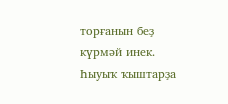торғанын беҙ күрмәй инек. Һыуыҡ ҡыштарҙа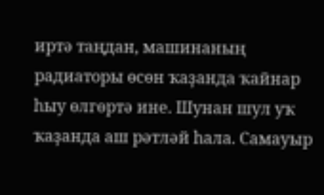иртә таңдан, машинаның радиаторы өсөн ҡаҙанда ҡайнар һыу өлгөртә ине. Шунан шул уҡ ҡаҙанда аш рәтләй һала. Самауыр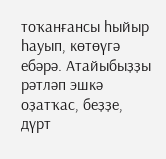тоҡанғансы һыйыр һауып, көтөүгә ебәрә. Атайыбыҙҙы рәтләп эшкә оҙатҡас, беҙҙе, дүрт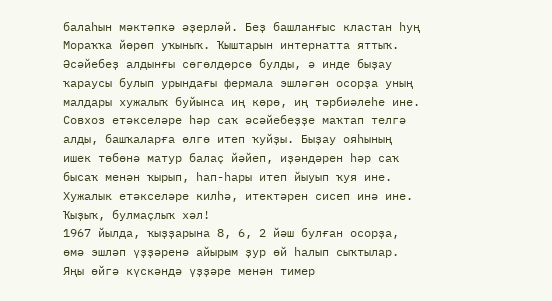балаһын мәктәпкә әҙерләй. Беҙ башланғыс кластан һуң Мораҡҡа йөрөп уҡыныҡ. Ҡыштарын интернатта яттыҡ. Әсәйебеҙ алдынғы сөгөлдөрсө булды, ә инде быҙау ҡараусы булып урындағы фермала эшләгән осорҙа уның малдары хужалыҡ буйынса иң көрө, иң тәрбиәлеһе ине. Совхоз етәкселәре һәр саҡ әсәйебеҙҙе маҡтап телгә алды, башҡаларға өлгө итеп ҡуйҙы. Быҙау ояһының ишек төбөнә матур балаҫ йәйеп, иҙәндәрен һәр саҡ бысаҡ менән ҡырып, һап-һары итеп йыуып ҡуя ине. Хужалык етәкселәре килһә, итектәрен сисеп инә ине. Ҡыҙыҡ, булмаҫлыҡ хәл!
1967 йылда, ҡыҙҙарына 8, 6, 2 йәш булған осорҙа, өмә эшләп үҙҙәренә айырым ҙур өй һалып сыҡтылар. Яңы өйгә күскәндә үҙҙәре менән тимер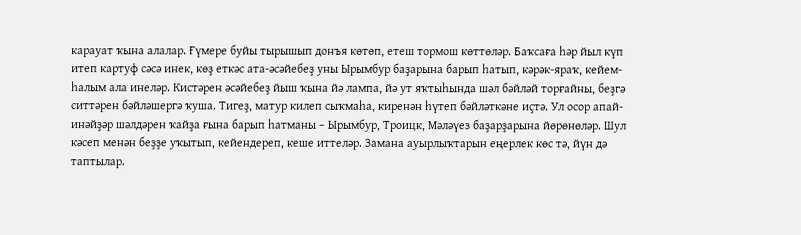карауат ҡына алалар. Ғүмере буйы тырышып донъя көтөп, етеш тормош көттөләр. Баҡсаға һәр йыл күп итеп картуф сәсә инек, көҙ еткәс ата-әсәйебеҙ уны Ырымбур баҙарына барып һатып, кәрәк-яраҡ, кейем-һалым ала инеләр. Кистәрен әсәйебеҙ йыш ҡына йә лампа, йә ут яҡтыһында шәл бәйләй торғайны, беҙгә ситтәрен бәйләшергә ҡуша. Тигеҙ, матур килеп сыҡмаһа, киренән һүтеп бәйләткәне иҫтә. Ул осор апай-инәйҙәр шәлдәрен ҡайҙа ғына барып һатманы – Ырымбур, Троицк, Мәләүез баҙарҙарына йөрөнөләр. Шул кәсеп менән беҙҙе уҡытып, кейендереп, кеше иттеләр. Замана ауырлыҡтарын еңерлек көс тә, йүн дә таптылар.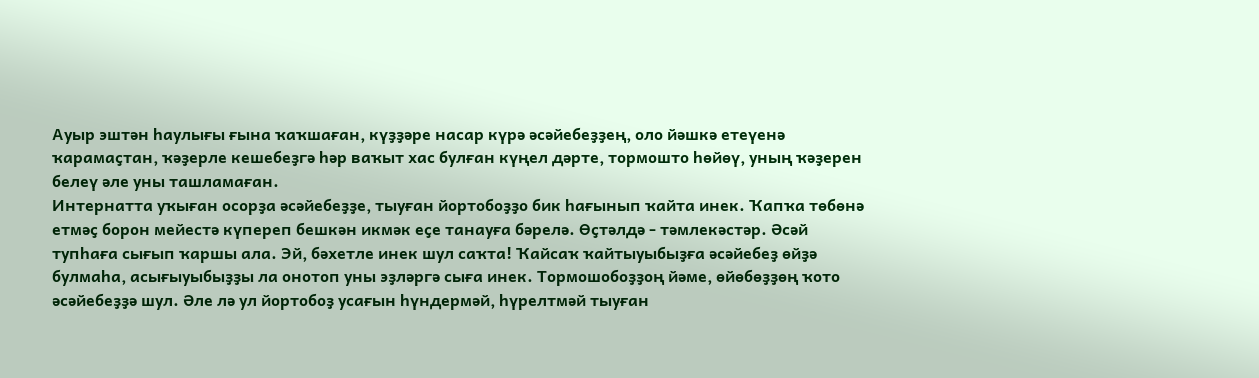Ауыр эштән һаулығы ғына ҡаҡшаған, күҙҙәре насар күрә әсәйебеҙҙең, оло йәшкә етеүенә ҡарамаҫтан, ҡәҙерле кешебеҙгә һәр ваҡыт хас булған күңел дәрте, тормошто һөйөү, уның ҡәҙерен белеү әле уны ташламаған.
Интернатта уҡыған осорҙа әсәйебеҙҙе, тыуған йортобоҙҙо бик һағынып ҡайта инек. Ҡапҡа төбөнә етмәҫ борон мейестә күпереп бешкән икмәк еҫе танауға бәрелә. Өҫтәлдә - тәмлекәстәр. Әсәй тупһаға сығып ҡаршы ала. Эй, бәхетле инек шул саҡта! Ҡайсаҡ ҡайтыуыбыҙға әсәйебеҙ өйҙә булмаһа, асығыуыбыҙҙы ла онотоп уны эҙләргә сыға инек. Тормошобоҙҙоң йәме, өйөбөҙҙөң ҡото әсәйебеҙҙә шул. Әле лә ул йортобоҙ усағын һүндермәй, һүрелтмәй тыуған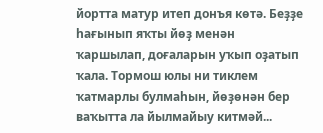йортта матур итеп донъя көтә. Беҙҙе һағынып яҡты йөҙ менән ҡаршылап, доғаларын уҡып оҙатып ҡала. Тормош юлы ни тиклем ҡатмарлы булмаһын, йөҙөнән бер ваҡытта ла йылмайыу китмәй...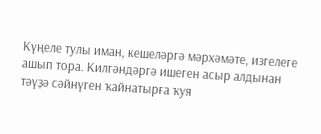Күңеле тулы иман, кешеләргә мәрхәмәте, изгелеге ашып тора. Килгәндәргә ишеген асыр алдынан тәүҙә сәйнүген ҡайнатырға ҡуя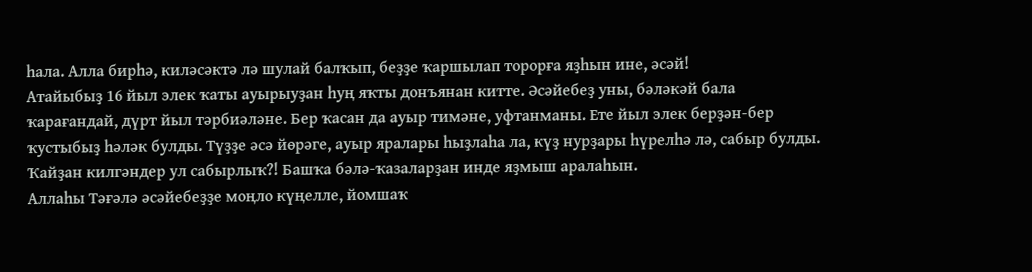һала. Алла бирһә, киләсәктә лә шулай балҡып, беҙҙе ҡаршылап торорға яҙһын ине, әсәй!
Атайыбыҙ 16 йыл элек ҡаты ауырыуҙан һуң яҡты донъянан китте. Әсәйебеҙ уны, бәләкәй бала ҡарағандай, дүрт йыл тәрбиәләне. Бер ҡасан да ауыр тимәне, уфтанманы. Ете йыл элек берҙән-бер ҡустыбыҙ һәләк булды. Түҙҙе әсә йөрәге, ауыр яралары һыҙлаһа ла, күҙ нурҙары һүрелһә лә, сабыр булды. Ҡайҙан килгәндер ул сабырлыҡ?! Башҡа бәлә-ҡазаларҙан инде яҙмыш аралаһын.
Аллаһы Тәғәлә әсәйебеҙҙе моңло күңелле, йомшаҡ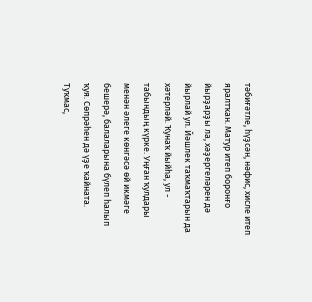тәбиғәтле, һүҙсән, нәфис, хисле итеп яралтҡан. Матур итеп боронғо йырҙарҙы ла, хәҙергеләрен дә йырлай ул. Йәшлек таҡмаҡтарын да хәтерләй. Ҡунаҡ йыйһа, ул - табындың күрке. Уңған ҡулдары менән әлеге көнгәсә өй икмәге бешерә, балаларына бүлеп һалып ҡуя. Сөпрәһен дә үҙе ҡайната. Туҡмас,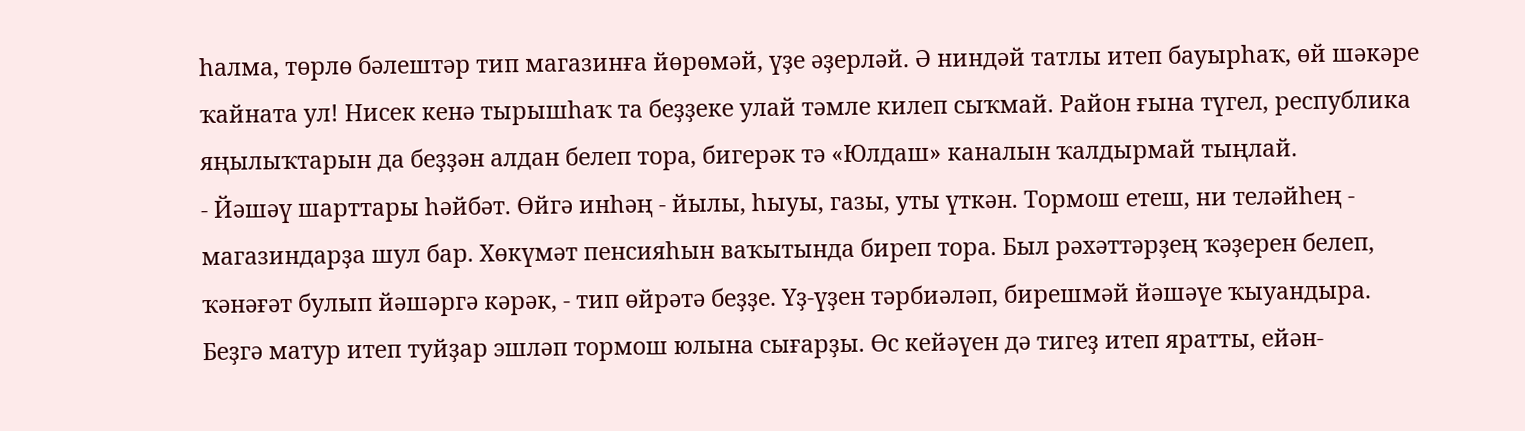һалма, төрлө бәлештәр тип магазинға йөрөмәй, үҙе әҙерләй. Ә ниндәй татлы итеп бауырһаҡ, өй шәкәре ҡайната ул! Нисек кенә тырышһаҡ та беҙҙеке улай тәмле килеп сыҡмай. Район ғына түгел, республика яңылыҡтарын да беҙҙән алдан белеп тора, бигерәк тә «Юлдаш» каналын ҡалдырмай тыңлай.
- Йәшәү шарттары һәйбәт. Өйгә инһәң - йылы, һыуы, газы, уты үткән. Тормош етеш, ни теләйһең - магазиндарҙа шул бар. Хөкүмәт пенсияһын ваҡытында биреп тора. Был рәхәттәрҙең ҡәҙерен белеп, ҡәнәғәт булып йәшәргә кәрәк, - тип өйрәтә беҙҙе. Үҙ-үҙен тәрбиәләп, бирешмәй йәшәүе ҡыуандыра.
Беҙгә матур итеп туйҙар эшләп тормош юлына сығарҙы. Өс кейәүен дә тигеҙ итеп яратты, ейән-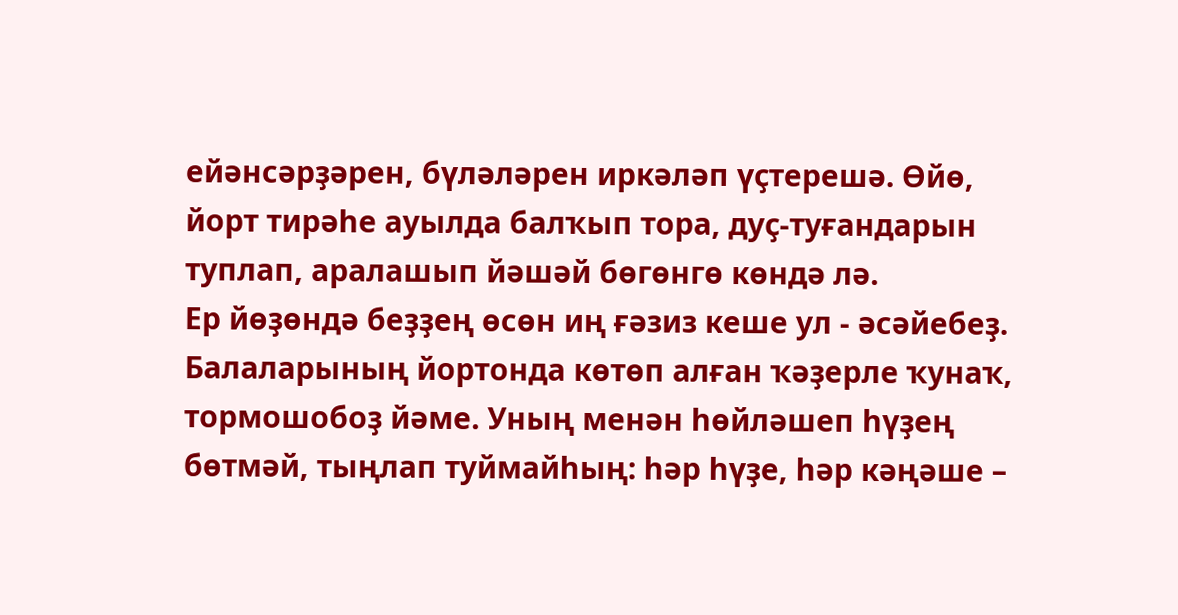ейәнсәрҙәрен, бүләләрен иркәләп үҫтерешә. Өйө, йорт тирәһе ауылда балҡып тора, дуҫ-туғандарын туплап, аралашып йәшәй бөгөнгө көндә лә.
Ер йөҙөндә беҙҙең өсөн иң ғәзиз кеше ул - әсәйебеҙ. Балаларының йортонда көтөп алған ҡәҙерле ҡунаҡ, тормошобоҙ йәме. Уның менән һөйләшеп һүҙең бөтмәй, тыңлап туймайһың: һәр һүҙе, һәр кәңәше –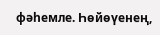фәһемле. Һөйөүенең,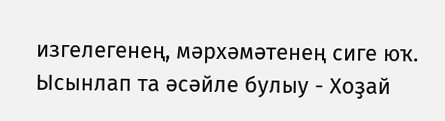изгелегенең, мәрхәмәтенең сиге юҡ. Ысынлап та әсәйле булыу - Хоҙай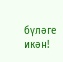бүләге икән!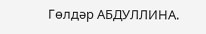Гөлдәр АБДУЛЛИНА.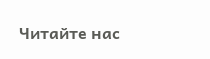Читайте нас